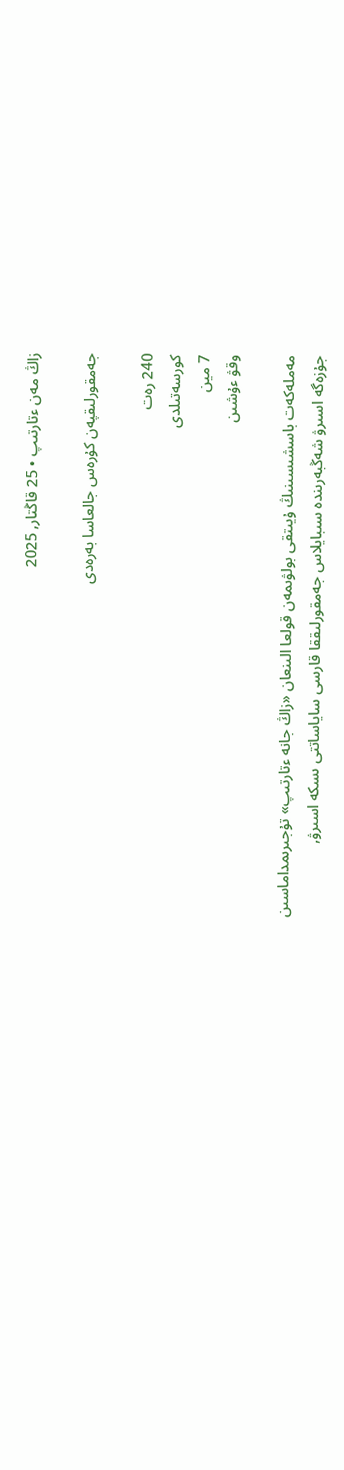زاڭ مەن ءتارتىپ • 25 قاڭتار, 2025

جەمقورلىقپەن كۇرەس جالعاسا بەرەدى

240 رەت
كورسەتىلدى
7 مين
وقۋ ءۇشىن

مەملەكەت باسشىسىنىڭ ۇيىتقى بولۋىمەن قولعا الىنعان «زاڭ جانە ءتارتىپ» تۇجىرىمداماسىن جۇزەگە اسىرۋ شەڭبەرىندە سىبايلاس جەمقورلىققا قارسى ساياساتتى ىسكە اسىرۋ,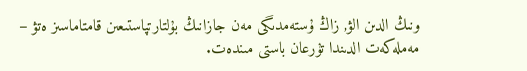ونىڭ الدىن الۋ, زاڭ ۇستەمدىگى مەن جازانىڭ بۇلتارتپاستىعىن قامتاماسىز ەتۋ – مەملەكەت الدىندا تۇرعان باستى مىندەت.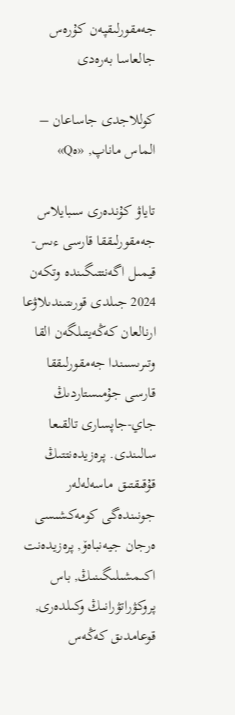جەمقورلىقپەن كۇرەس جالعاسا بەرەدى

كوللاجدى جاساعان – الماس ماناپ, «ەQ»

تاياۋ كۇندەرى سىبايلاس جەمقورلىققا قارسى ءىس-قيمىل اگەنتتىگىندە وتكەن 2024 جىلدى قورىتىندىلاۋعا ارنالعان كەڭەيتىلگەن القا وتىرىسىندا جەمقورلىققا قارسى جۇمىستاردىڭ جاي-جاپسارى تالقىعا سالىندى. پرەزيدەنتتىڭ قۇقىقتىق ماسەلەلەر جونىندەگى كومەكشىسى ەرجان جيەنباەۆ, پرەزيدەنت اكىمشىلىگىنىڭ, باس پروكۋراتۋرانىڭ وكىلدەرى, قوعامدىق كەڭەس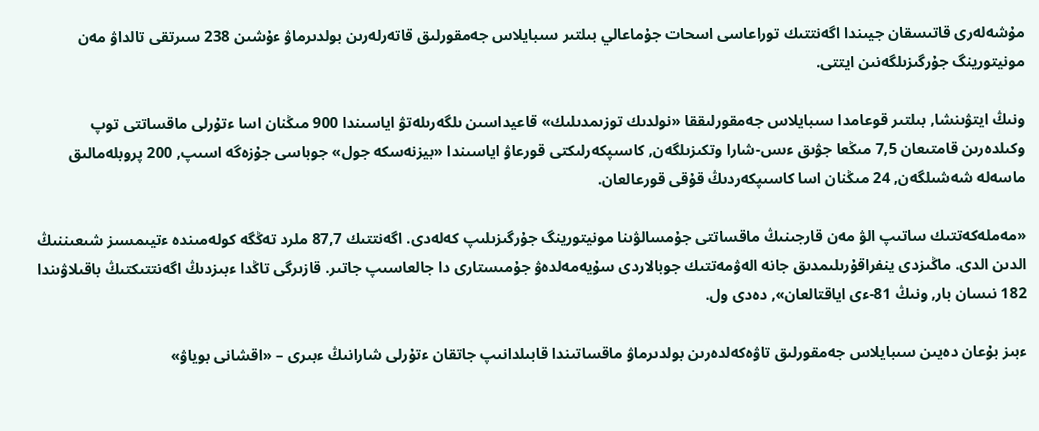مۇشەلەرى قاتىسقان جيىندا اگەنتتىك توراعاسى اسحات جۇماعالي بىلتىر سىبايلاس جەمقورلىق قاتەرلەرىن بولدىرماۋ ءۇشىن 238 سىرتقى تالداۋ مەن مونيتورينگ جۇرگىزىلگەنىن ايتتى.

ونىڭ ايتۋىنشا, بىلتىر قوعامدا سىبايلاس جەمقورلىققا «نولدىك توزىمدىلىك» قاعيداسىن ىلگەرىلەتۋ اياسىندا 900 مىڭنان اسا ءتۇرلى ماقساتتى توپ وكىلدەرىن قامتىعان 7,5 مىڭعا جۋىق ءىس-شارا وتكىزىلگەن, كاسىپكەرلىكتى قورعاۋ اياسىندا «بيزنەسكە جول» جوباسى جۇزەگە اسىپ, 200 پروبلەمالىق ماسەلە شەشىلگەن, 24 مىڭنان اسا كاسىپكەردىڭ قۇقى قورعالعان.

«مەملەكەتتىك ساتىپ الۋ مەن قارجىنىڭ ماقساتتى جۇمسالۋىنا مونيتورينگ جۇرگىزىلىپ كەلەدى. اگەنتتىك 87,7 ملرد تەڭگە كولەمىندە ءتيىمسىز شىعىننىڭ الدىن الدى. ماڭىزدى ينفراقۇرىلىمدىق جانە الەۋمەتتىك جوبالاردى سۇيەمەلدەۋ جۇمىستارى دا جالعاسىپ جاتىر. قازىرگى تاڭدا ءبىزدىڭ اگەنتتىكتىڭ باقىلاۋىندا 182 نىسان بار, ونىڭ 81-ءى اياقتالعان», دەدى ول.

ءبىز بۇعان دەيىن سىبايلاس جەمقورلىق تاۋەكەلدەرىن بولدىرماۋ ماقساتىندا قابىلدانىپ جاتقان ءتۇرلى شارانىڭ ءبىرى – «اقشانى بوياۋ»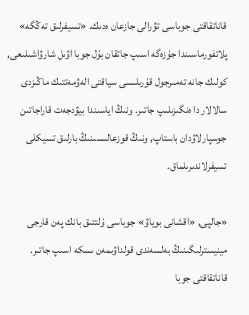قاناتقاقتى جوباسى تۋرالى جازعان ەدىك. «تسيفرلىق تەڭگە» پلاتفورماسىندا جۇزەگە اسىپ جاتقان بۇل جوبا اۋىل شارۋاشىلىعى, كولىك جانە تەمىرجول قۇرىلىسى سياقتى الەۋمەتتىك ماڭىزدى سالالار دا ەنگىزىلىپ جاتىر. ونىڭ اياسىندا بيۋدجەت قاراجاتىن جوسپارلاۋدان باستاپ, ونىڭ قوزعالىسىنىڭ بارلىق تسيكلى تسيفرلاندىرىلماق.

«جالپى, «اقشانى بوياۋ» جوباسى ۇلتتىق بانك پەن قارجى مينيسترلىگىنىڭ بەلسەندى قولداۋىمەن ىسكە اسىپ جاتىر. قاناتقاقتى جوبا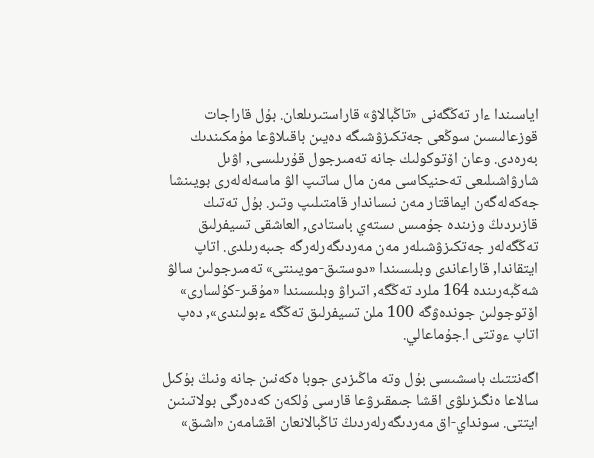اياسىندا ءار تەڭگەنى «تاڭبالاۋ» قاراستىرىلعان. بۇل قاراجات قوزعالىسىن سوڭعى جەتكىزۋشىگە دەيىن باقىلاۋعا مۇمكىندىك بەرەدى. وعان اۆتوكولىك جانە تەمىرجول قۇرىلىسى, اۋىل شارۋاشىلىعى تەحنيكاسى مەن مال ساتىپ الۋ ماسەلەلەرى بويىنشا جەكەلەگەن ايماقتار مەن نىساندار قامتىلىپ وتىر. بۇل تەتىك قازىردىڭ وزىندە جۇمىس ىستەي باستادى, العاشقى تسيفرلىق تەڭگەلەر جەتكىزۋشىلەر مەن مەردىگەرلەرگە جىبەرىلدى. اتاپ ايتقاندا, قاراعاندى وبلىسىندا «دوستىق-مويىنتى» تەمىرجولىن سالۋ شەڭبەرىندە 164 ملرد تەڭگە, اتىراۋ وبلىسىندا «مۇقىر-كۇلسارى» اۆتوجولىن جوندەۋگە 100 ملن تسيفرلىق تەڭگە ءبولىندى», دەپ اتاپ ءوتتى ا.جۇماعالي.

اگەنتتىك باسشىسى بۇل وتە ماڭىزدى جوبا ەكەنىن جانە ونىڭ بۇكىل سالاعا ەنگىزىلۋى اقشا جىمقىرۋعا قارسى ۇلكەن كەدەرگى بولاتىنىن ايتتى. سونداي-اق مەردىگەرلەردىڭ تاڭبالانعان اقشامەن «اشىق»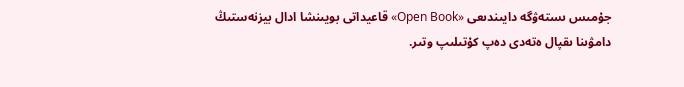جۇمىس ىستەۋگە دايىندىعى «Open Book» قاعيداتى بويىنشا ادال بيزنەستىڭ دامۋىنا ىقپال ەتەدى دەپ كۇتىلىپ وتىر.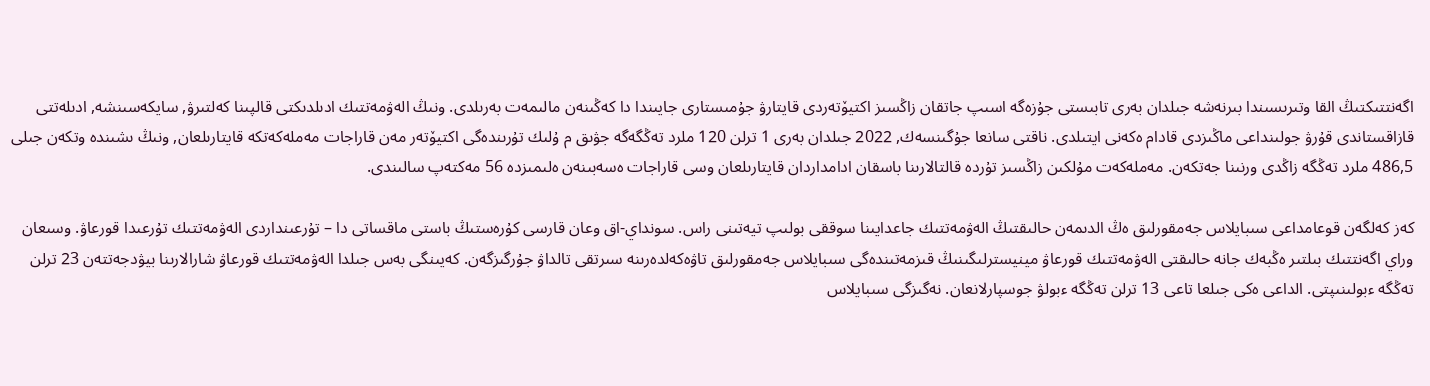اگەنتتىكتىڭ القا وتىرىسىندا بىرنەشە جىلدان بەرى تابىستى جۇزەگە اسىپ جاتقان زاڭسىز اكتيۆتەردى قايتارۋ جۇمىستارى جايىندا دا كەڭىنەن مالىمەت بەرىلدى. ونىڭ الەۋمەتتىك ادىلدىكتى قالپىنا كەلتىرۋ, سايكەسىنشە, ادىلەتتى قازاقستاندى قۇرۋ جولىنداعى ماڭىزدى قادام ەكەنى ايتىلدى. ناقتى سانعا جۇگىنسەك, 2022 جىلدان بەرى 1 ترلن 120 ملرد تەڭگەگە جۋىق م ۇلىك تۇرىندەگى اكتيۆتەر مەن قاراجات مەملەكەتكە قايتارىلعان, ونىڭ ىشىندە وتكەن جىلى 486,5 ملرد تەڭگە زاڭدى ورنىنا جەتكەن. مەملەكەت مۇلكىن زاڭسىز تۇردە قالتالارىنا باسقان ادامداردان قايتارىلعان وسى قاراجات ەسەبىنەن ەلىمىزدە 56 مەكتەپ سالىندى.

كەز كەلگەن قوعامداعى سىبايلاس جەمقورلىق ەڭ الدىمەن حالىقتىڭ الەۋمەتتىك جاعدايىنا سوققى بولىپ تيەتىنى راس. سونداي-اق وعان قارسى كۇرەستىڭ باستى ماقساتى دا – تۇرعىنداردى الەۋمەتتىك تۇرعىدا قورعاۋ. وسىعان وراي اگەنتتىك بىلتىر ەڭبەك جانە حالىقتى الەۋمەتتىك قورعاۋ مينيسترلىگىنىڭ قىزمەتىندەگى سىبايلاس جەمقورلىق تاۋەكەلدەرىنە سىرتقى تالداۋ جۇرگىزگەن. كەيىنگى بەس جىلدا الەۋمەتتىك قورعاۋ شارالارىنا بيۋدجەتتەن 23 ترلن تەڭگە ءبولىنىپتى. الداعى ەكى جىلعا تاعى 13 ترلن تەڭگە ءبولۋ جوسپارلانعان. نەگىزگى سىبايلاس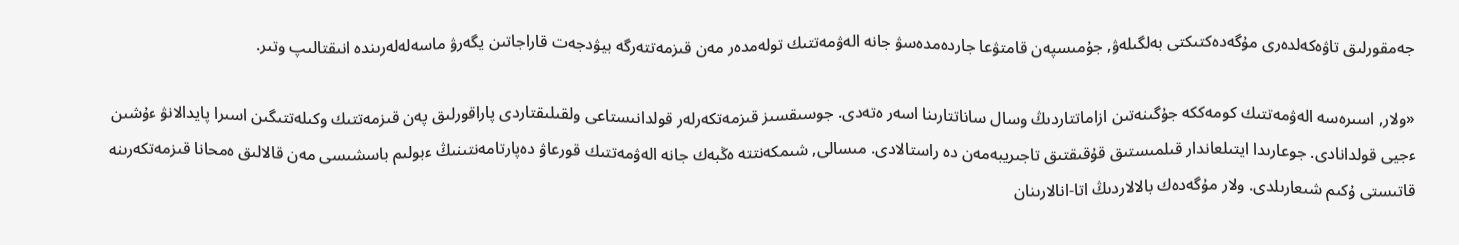جەمقورلىق تاۋەكەلدەرى مۇگەدەكتىكتى بەلگىلەۋ, جۇمىسپەن قامتۋعا جاردەمدەسۋ جانە الەۋمەتتىك تولەمدەر مەن قىزمەتتەرگە بيۋدجەت قاراجاتىن يگەرۋ ماسەلەلەرىندە انىقتالىپ وتىر.

«ولار, اسىرەسە الەۋمەتتىك كومەككە جۇگىنەتىن ازاماتتاردىڭ وسال ساناتتارىنا اسەر ەتەدى. جوسىقسىز قىزمەتكەرلەر قولدانىستاعى ولقىلىقتاردى پاراقورلىق پەن قىزمەتتىك وكىلەتتىگىن اسىرا پايدالانۋ ءۇشىن ءجيى قولدانادى. جوعارىدا ايتىلعاندار قىلمىستىق قۇقىقتىق تاجىريبەمەن دە راستالادى. مىسالى, شىمكەنتتە ەڭبەك جانە الەۋمەتتىك قورعاۋ دەپارتامەنتىنىڭ ءبولىم باسشىسى مەن قالالىق ەمحانا قىزمەتكەرىنە قاتىستى ۇكىم شىعارىلدى. ولار مۇگەدەك بالالاردىڭ اتا-انالارىنان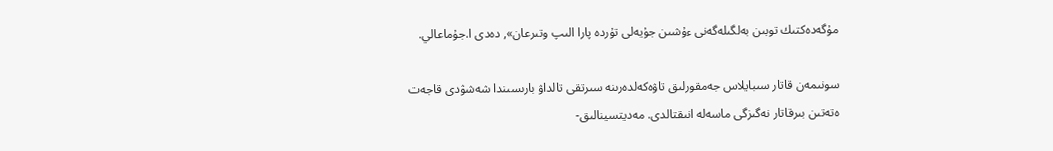مۇگەدەكتىك توبىن بەلگىلەگەنى ءۇشىن جۇيەلى تۇردە پارا الىپ وتىرعان», دەدى ا.جۇماعالي.

سونىمەن قاتار سىبايلاس جەمقورلىق تاۋەكەلدەرىنە سىرتقى تالداۋ بارىسىندا شەشۋدى قاجەت ەتەتىن بىرقاتار نەگىزگى ماسەلە انىقتالدى. مەديتسينالىق-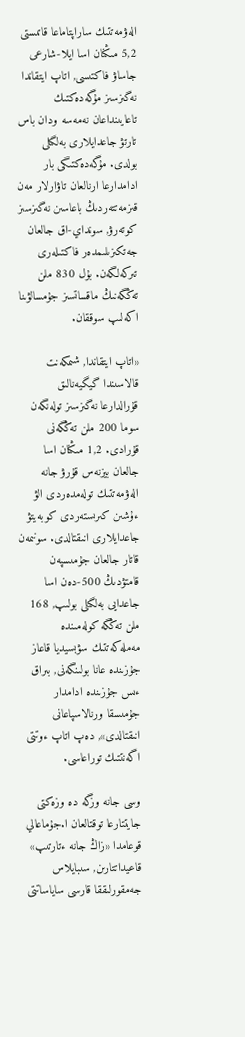الەۋمەتتىك ساراپتاماعا قاتىستى 5,2 مىڭنان اسا ايلا-شارعى جاساۋ فاكتىسى, اتاپ ايتقاندا نەگىزسىز مۇگەدەكتىك تاعايىنداعان نەمەسە ودان باس تارتۋ جاعدايلارى بەلگىلى بولدى. مۇگەدەكتىگى بار ادامدارعا ارنالعان تاۋارلار مەن قىزمەتتەردىڭ باعاسىن نەگىزسىز كوتەرۋ, سونداي-اق جالعان جەتكىزىلىمدەر فاكتىلەرى تىركەلگەن. بۇل 830 ملن تەڭگەنىڭ ماقساتسىز جۇمسالۋىنا اكەلىپ سوققان.

«اتاپ ايتقاندا, شىمكەنت قالاسىندا گيگيەنالىق قۇرالدارعا نەگىزسىز تولەنگەن سوما 200 ملن تەڭگەنى قۇرادى. 1,2 مىڭنان اسا جالعان بيزنەس قۇرۋ جانە الەۋمەتتىك تولەمدەردى الۋ ءۇشىن كىرىستەردى كوبەيتۋ جاعدايلارى انىقتالدى. سونىمەن قاتار جالعان جۇمىسپەن قامتۋدىڭ 500-دەن اسا جاعدايى بەلگىلى بولىپ, 168 ملن تەڭگە كولەمىندە مەملەكەتتىك سۋبسيديا قاعاز جۇزىندە عانا بولىنگەنى, بىراق ءىس جۇزىندە ادامدار جۇمىسقا ورنالاسپاعانى انىقتالدى», دەپ اتاپ ءوتتى اگەنتتىك توراعاسى.

وسى جانە وزگە دە وزەكتى جايتتارعا توقتالعان ا.جۇماعالي قوعامدا «زاڭ جانە ءتارتىپ» قاعيداتتارىن, سىبايلاس جەمقورلىققا قارسى ساياساتتى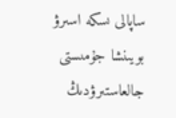ساپالى ىسكە اسىرۋ بويىنشا جۇمىستى جالعاستىرۋدىڭ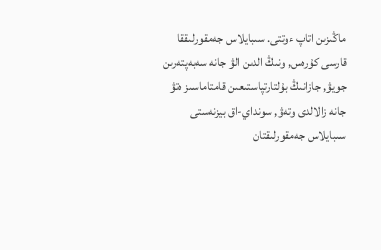ماڭىزىن اتاپ ءوتتى. سىبايلاس جەمقورلىققا قارسى كۇرەس, ونىڭ الدىن الۋ جانە سەبەپتەرىن جويۋ, جازانىڭ بۇلتارتپاستىعىن قامتاماسىز ەتۋ جانە زالالدى وتەۋ, سونداي-اق بيزنەستى سىبايلاس جەمقورلىقتان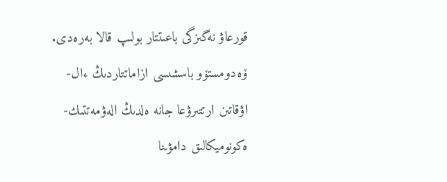قورعاۋ نەگىزگى باعىتتار بولىپ قالا بەرەدى. ۆەدومستۆو باسشىسى ازاماتتاردىڭ ءال-اۋقاتىن ارتتىرۋعا جانە ەلدىڭ الەۋمەتتىك-ەكونوميكالىق دامۋىنا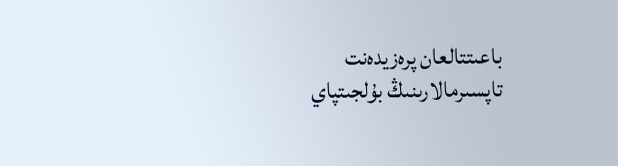باعىتتالعان پرەزيدەنت تاپسىرمالارىنىڭ بۇلجىتپاي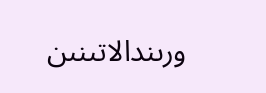ورىندالاتىنىن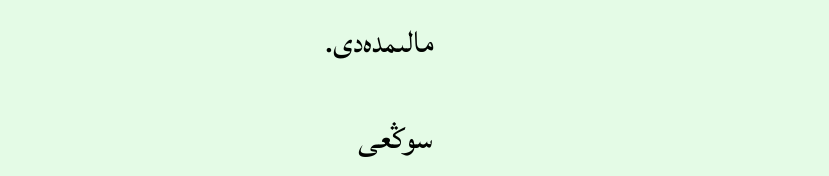مالىمدەدى.

سوڭعى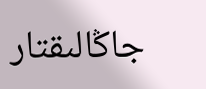جاڭالىقتار